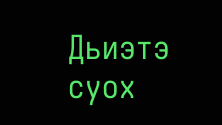Дьиэтэ суох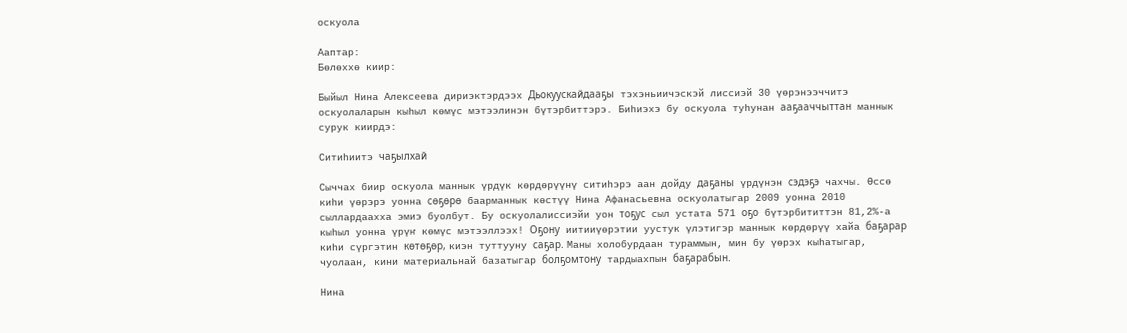оскуола

Ааптар:
Бөлөххө киир:

Быйыл Нина Алексеева дириэктэрдээх Дьокуускайдааҕы тэхэньиичэскэй лиссиэй 30 үөрэнээччитэ оскуолаларын кыһыл көмүс мэтээлинэн бүтэрбиттэрэ. Биһиэхэ бу оскуола туһунан ааҕааччыттан маннык сурук киирдэ:

Ситиһиитэ чаҕылхай

Сыччах биир оскуола маннык үрдүк көрдөрүүнү ситиһэрэ аан дойду даҕаны үрдүнэн сэдэҕэ чахчы. Өссө киһи үөрэрэ уонна сөҕөрө баарманнык көстүү Нина Афанасьевна оскуолатыгар 2009 уонна 2010 сыллардаахха эмиэ буолбут. Бу оскуолалиссиэйи уон тоҕус сыл устата 571 оҕо бүтэрбититтэн 81,2%-а кыһыл уонна үрүҥ көмүс мэтээллээх! Оҕону иитииүөрэтии уустук үлэтигэр маннык көрдөрүү хайа баҕарар киһи сүргэтин көтөҕөр, киэн туттууну саҕар. Маны холобурдаан тураммын, мин бу үөрэх кыһатыгар, чуолаан, кини материальнай базатыгар болҕомтону тардыахпын баҕарабын.

Нина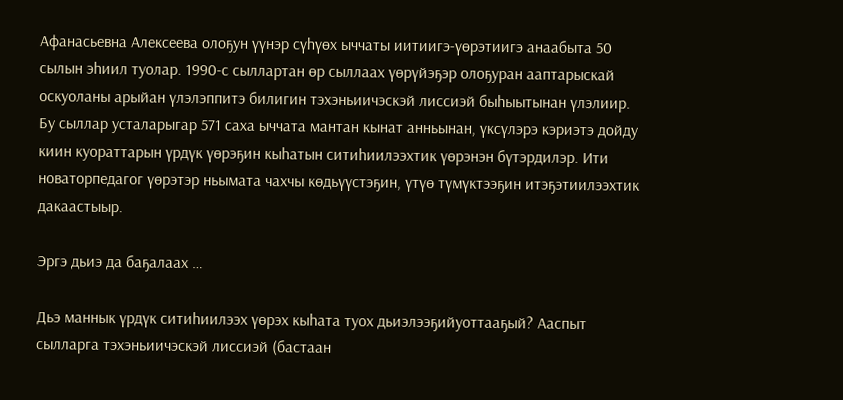Афанасьевна Алексеева олоҕун үүнэр сүһүөх ыччаты иитиигэ-үөрэтиигэ анаабыта 50 сылын эһиил туолар. 1990-с сыллартан өр сыллаах үөрүйэҕэр олоҕуран ааптарыскай оскуоланы арыйан үлэлэппитэ билигин тэхэньиичэскэй лиссиэй быһыытынан үлэлиир. Бу сыллар усталарыгар 571 саха ыччата мантан кынат анньынан, үксүлэрэ кэриэтэ дойду киин куораттарын үрдүк үөрэҕин кыһатын ситиһиилээхтик үөрэнэн бүтэрдилэр. Ити новаторпедагог үөрэтэр ньымата чахчы көдьүүстэҕин, үтүө түмүктээҕин итэҕэтиилээхтик дакаастыыр.

Эргэ дьиэ да баҕалаах …

Дьэ маннык үрдүк ситиһиилээх үөрэх кыһата туох дьиэлээҕийуоттааҕый? Ааспыт сылларга тэхэньиичэскэй лиссиэй (бастаан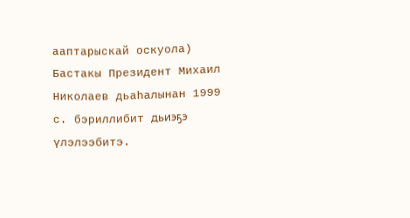ааптарыскай оскуола) Бастакы Президент Михаил Николаев дьаһалынан 1999 с. бэриллибит дьиэҕэ үлэлээбитэ.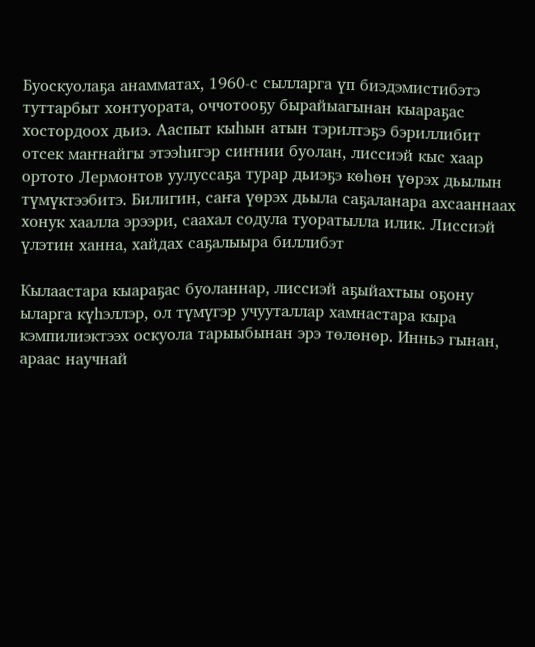Буоскуолаҕа анамматах, 1960-с сылларга үп биэдэмистибэтэ туттарбыт хонтуората, оччотооҕу бырайыагынан кыараҕас хостордоох дьиэ. Ааспыт кыһын атын тэрилтэҕэ бэриллибит отсек маҥнайгы этээһигэр сиҥнии буолан, лиссиэй кыс хаар ортото Лермонтов уулуссаҕа турар дьиэҕэ көһөн үөрэх дьылын түмүктээбитэ. Билигин, саҥа үөрэх дьыла саҕаланара ахсааннаах хонук хаалла эрээри, саахал содула туоратылла илик. Лиссиэй үлэтин ханна, хайдах саҕалыыра биллибэт

Кылаастара кыараҕас буоланнар, лиссиэй аҕыйахтыы оҕону ыларга күһэллэр, ол түмүгэр учууталлар хамнастара кыра кэмпилиэктээх оскуола тарыыбынан эрэ төлөнөр. Инньэ гынан, араас научнай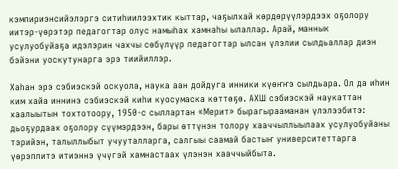кэмпириэнсийэлэргэ ситиһиилээхтик кыттар, чаҕылхай көрдөрүүлэрдээх оҕолору иитэр-үөрэтэр педагогтар олус намыһах хамнаһы ылаллар. Арай, маннык усулуобуйаҕа идэлэрин чахчы сөбүлүүр педагогтар ылсан үлэлии сылдьаллар диэн бэйэни уоскутунарга эрэ тиийиллэр.

Хаһан эрэ сэбиэскэй оскуола, наука аан дойдуга инники күөҥҥэ сылдьара. Ол да иһин ким хайа иннинэ сэбиэскэй киһи куосумаска көттөҕө. АХШ сэбиэскэй наукаттан хаалыытын тохтотоору, 1950-с сыллартан «Мерит» бырагырааманан үлэлээбитэ: дьоҕурдаах оҕолору сүүмэрдээн, бары өттүнэн толору хааччыллыылаах усулуобуйаны тэрийэн, талыллыбыт учууталларга, салгыы саамай бастыҥ университеттарга үөрэппитэ итиэннэ үчүгэй хамнастаах үлэнэн хааччыйбыта.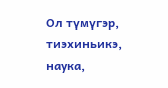Ол түмүгэр, тиэхиньикэ, наука,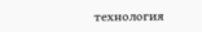технология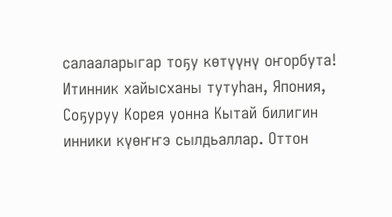салааларыгар тоҕу көтүүнү оҥорбута! Итинник хайысханы тутуһан, Япония, Соҕуруу Корея уонна Кытай билигин инники күөҥҥэ сылдьаллар. Оттон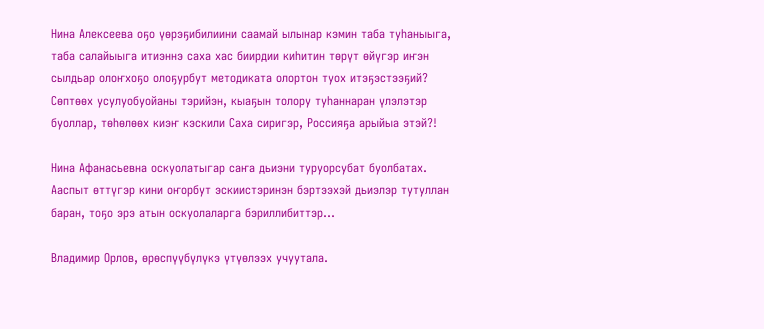Нина Алексеева оҕо үөрэҕибилиини саамай ылынар кэмин таба туһаныыга, таба салайыыга итиэннэ саха хас биирдии киһитин төрүт өйүгэр иҥэн сылдьар олоҥхоҕо олоҕурбут методиката олортон туох итэҕэстээҕий? Сөптөөх усулуобуойаны тэрийэн, кыаҕын толору туһаннаран үлэлэтэр буоллар, төһөлөөх киэҥ кэскили Саха сиригэр, Россияҕа арыйыа этэй?!

Нина Афанасьевна оскуолатыгар саҥа дьиэни туруорсубат буолбатах. Ааспыт өттүгэр кини оҥорбут эскиистэринэн бэртээхэй дьиэлэр тутуллан баран, тоҕо эрэ атын оскуолаларга бэриллибиттэр…

Владимир Орлов, өрөспүүбүлүкэ үтүөлээх учуутала.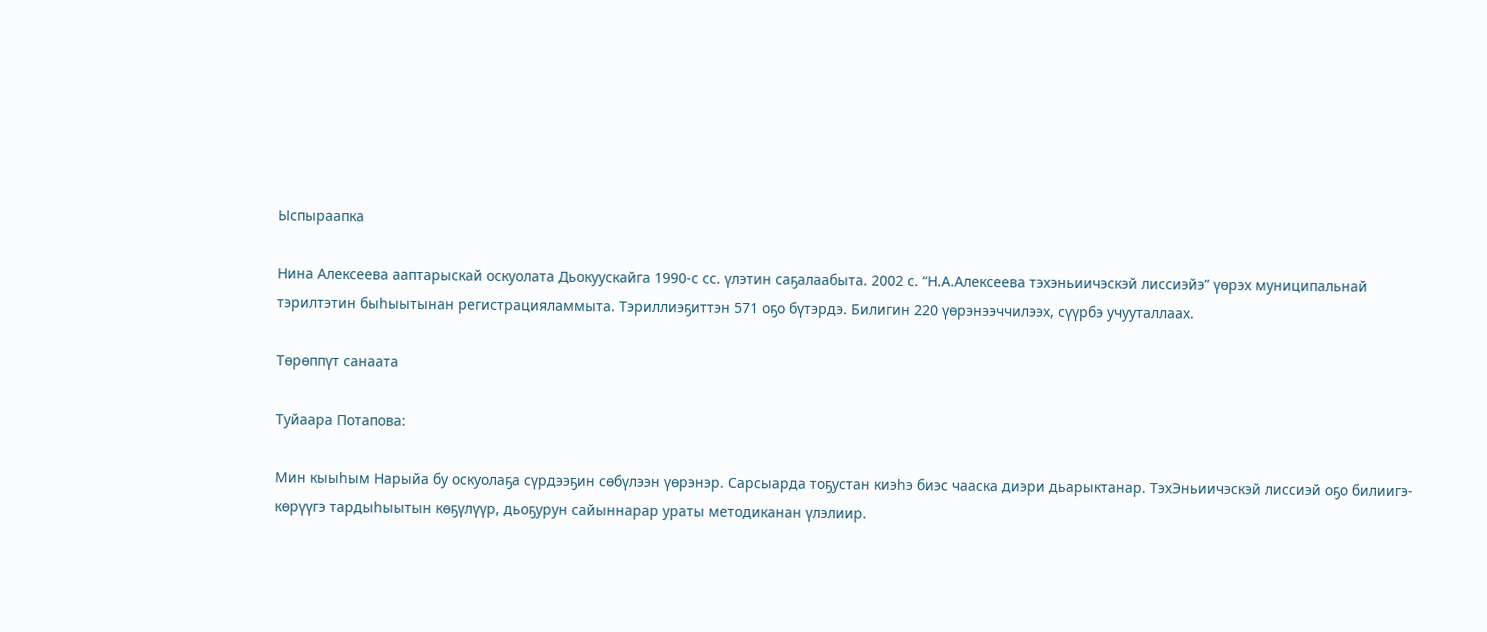Ыспыраапка

Нина Алексеева ааптарыскай оскуолата Дьокуускайга 1990-с сс. үлэтин саҕалаабыта. 2002 с. “Н.А.Алексеева тэхэньиичэскэй лиссиэйэ” үөрэх муниципальнай тэрилтэтин быһыытынан регистрацияламмыта. Тэриллиэҕиттэн 571 оҕо бүтэрдэ. Билигин 220 үөрэнээччилээх, сүүрбэ учууталлаах.

Төрөппүт санаата

Туйаара Потапова:

Мин кыыһым Нарыйа бу оскуолаҕа сүрдээҕин сөбүлээн үөрэнэр. Сарсыарда тоҕустан киэһэ биэс чааска диэри дьарыктанар. ТэхЭньиичэскэй лиссиэй оҕо билиигэ-көрүүгэ тардыһыытын көҕүлүүр, дьоҕурун сайыннарар ураты методиканан үлэлиир.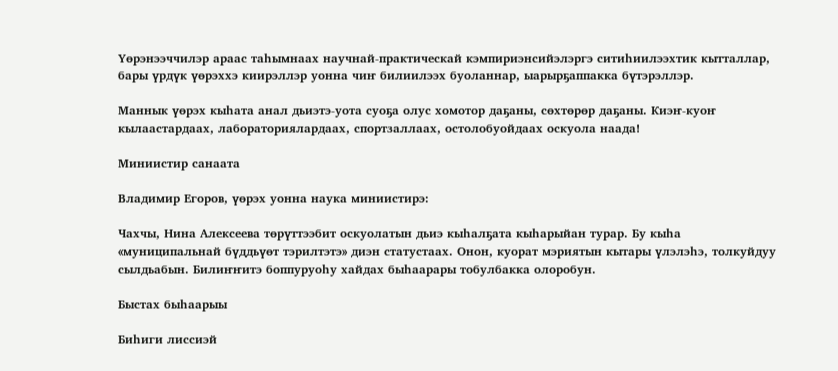Үөрэнээччилэр араас таһымнаах научнай-практическай кэмпириэнсийэлэргэ ситиһиилээхтик кытталлар, бары үрдүк үөрэххэ киирэллэр уонна чиҥ билиилээх буоланнар, ыарырҕаппакка бүтэрэллэр.

Маннык үөрэх кыһата анал дьиэтэ-уота суоҕа олус хомотор даҕаны, сөхтөрөр даҕаны. Киэҥ-куоҥ кылаастардаах, лабораториялардаах, спортзаллаах, остолобуойдаах оскуола наада!

Миниистир санаата

Владимир Егоров, үөрэх уонна наука миниистирэ:

Чахчы, Нина Алексеева төрүттээбит оскуолатын дьиэ кыһалҕата кыһарыйан турар. Бу кыһа «муниципальнай бүддьүөт тэрилтэтэ» диэн статустаах. Онон, куорат мэриятын кытары үлэлэһэ, толкуйдуу сылдьабын. Билиҥҥитэ боппуруоһу хайдах быһаарары тобулбакка олоробун.

Быстах быһаарыы

Биһиги лиссиэй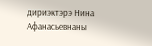дириэктэрэ Нина Афанасьевнаны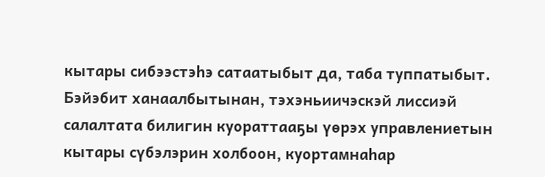кытары сибээстэһэ сатаатыбыт да, таба туппатыбыт. Бэйэбит ханаалбытынан, тэхэньиичэскэй лиссиэй салалтата билигин куораттааҕы үөрэх управлениетын кытары сүбэлэрин холбоон, куортамнаһар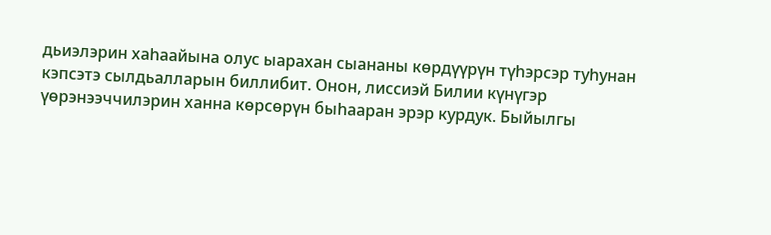дьиэлэрин хаһаайына олус ыарахан сыананы көрдүүрүн түһэрсэр туһунан кэпсэтэ сылдьалларын биллибит. Онон, лиссиэй Билии күнүгэр үөрэнээччилэрин ханна көрсөрүн быһааран эрэр курдук. Быйылгы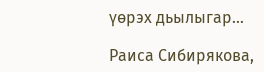үөрэх дьылыгар…

Раиса Сибирякова,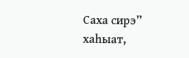Саха сирэ” хаһыат,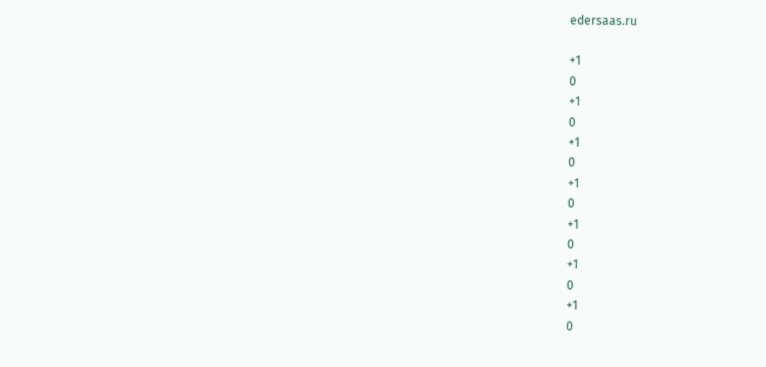edersaas.ru

+1
0
+1
0
+1
0
+1
0
+1
0
+1
0
+1
0